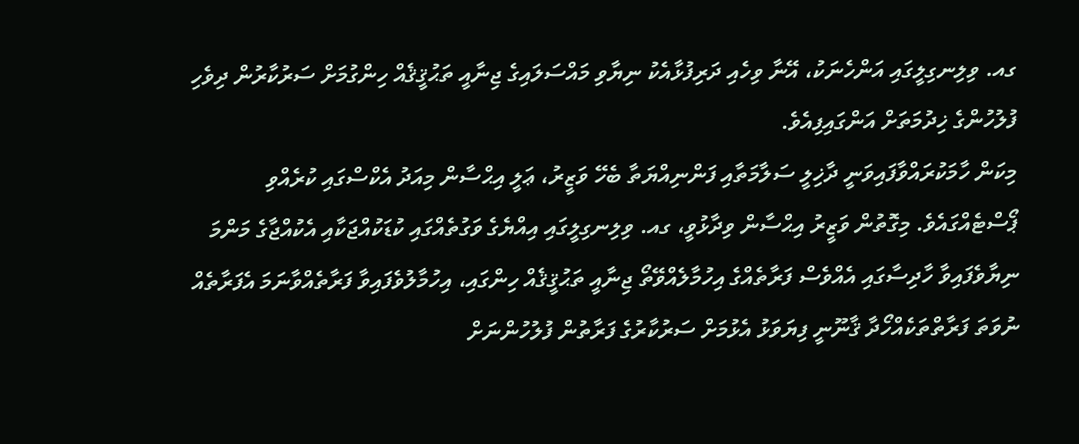ގއ. ވިލިނގިލީގައި އަންހެނަކު، އޭނާ ވިހެއި ދަރިފުޅާއެކު ނިޔާވި މައްސަލައިގެ ޖިނާއީ ތަޙުޤީޤެއް ހިންގުމަށް ސަރުކާރުން ދިވެހި ފުލުހުންގެ ޚިދުމަތަށް އަންގައިފިއެވެ.
މިކަން ހާމަކުރައްވާފައިވަނީ ދާޚިލީ ސަލާމަތާއި ފަންނިއްޔަތާ ބެހޭ ވަޒީރު، ޢަލީ އިޙްސާން މިއަދު އެކްސްގައި ކުރެއްވި ޕޯސްޓެއްގައެވެ. މިގޮތުން ވަޒީރު އިޙްސާން ވިދާޅުވީ، ގއ. ވިލިނގިލީގައި އިއްޔެގެ ވަގުތެއްގައި ކުޑަކުއްޖަކާއި އެކުއްޖާގެ މަންމަ ނިޔާވެފައިވާ ހާދިސާގައި އެއްވެސް ފަރާތެއްގެ އިހުމާލެއްވޭތޯ ޖިނާއީ ތަޙުޤީޤެއް ހިންގައި، އިހުމާލުވެފައިވާ ފަރާތެއްވާނަމަ އެފަރާތެއް ނުވަތަ ފަރާތްތަކެއްހޯދާ ޤާނޫނީ ފިޔަވަޅު އެޅުމަށް ސަރުކާރުގެ ފަރާތުން ފުލުހުންނަށް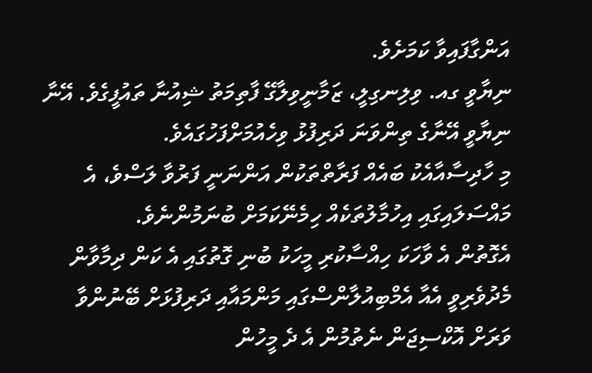އަންގާފައިވާ ކަމަށެވެ.
ނިޔާވީ ގއ. ވިލިނގިލީ، ޒަމާނީވިލާގޭ ފާތިމަތު ޝިއުނާ ތައުފީގެވެ. އޭނާ ނިޔާވީ އޭނާގެ ތިންވަނަ ދަރިފުޅު ވިހެއުމަށްފަހުގައެވެ.
މި ހާދިސާއާއެކު ބައެއް ފަރާތްތަކުން އަންނަނީ ފަރުވާ ލަސްވެ، އެ މައްސަލައިގައި އިހުމާލުތަކެއް ހިމެނޭކަމަށް ބުނަމުންނެވެ.
އެގޮތުން އެ ވާހަކަ ހިއްސާކުރި މީހަކު ބުނި ގޮތުގައި އެ ކަން ދިމާވާން މެދުވެރިވީ އެއާ އެމްބިއުލާންސްގައި މަންމައާއި ދަރިފުޅަށް ބޭނުންވާ ވަރަށް އޮކްސިޖަން ނެތުމުން އެ ދެ މީހުން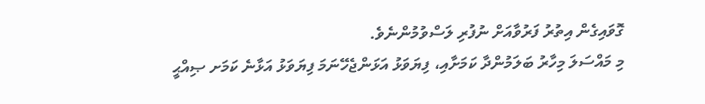ގޮވައިގެން އިތުރު ފަރުވާއަށް ނުފުރި ލަސްވުމުންނެވެ.
މި މައްސަލަ މިހާރު ބަލަމުންދާ ކަމަށާއި، ފިޔަވަޅު އަޅަންޖެހޭނަމަ ފިޔަވަޅު އަޅާނެ ކަމަށ ޞިއްޙީ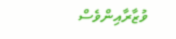ވުޒާރާއިންވެސް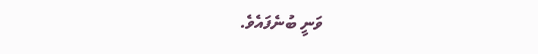ވަނީ ބުނެފައެވެ.